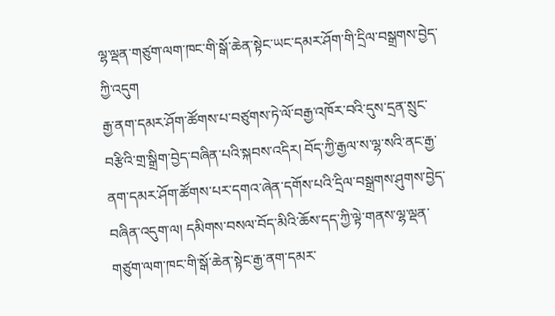ལྷ་ལྡན་གཙུག་ལག་ཁང་གི་སྒོ་ཆེན་སྟེང་ཡང་དམར་ཤོག་གི་དྲིལ་བསྒྲགས་བྱེད་ཀྱི་འདུག
རྒྱ་ནག་དམར་ཤོག་ཚོགས་པ་བཙུགས་ཏེ་ལོ་བརྒྱ་འཁོར་བའི་དུས་དྲན་སྲུང་བརྩིའི་གྲ་སྒྲིག་བྱེད་བཞིན་པའི་སྐབས་འདིར། བོད་ཀྱི་རྒྱལ་ས་ལྷ་སའི་ནང་རྒྱ་ནག་དམར་ཤོག་ཚོགས་པར་དགའ་ཞེན་དགོས་པའི་དྲིལ་བསྒྲགས་ཤུགས་བྱེད་བཞིན་འདུག་ལ། དམིགས་བསལ་བོད་མིའི་ཆོས་དད་ཀྱི་ལྟེ་གནས་ལྷ་ལྡན་གཙུག་ལག་ཁང་གི་སྒོ་ཆེན་སྟེང་རྒྱ་ནག་དམར་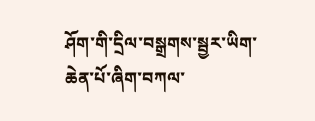ཤོག་གི་དྲིལ་བསྒྲགས་སྦྱར་ཡིག་ཆེན་པོ་ཞིག་བཀལ་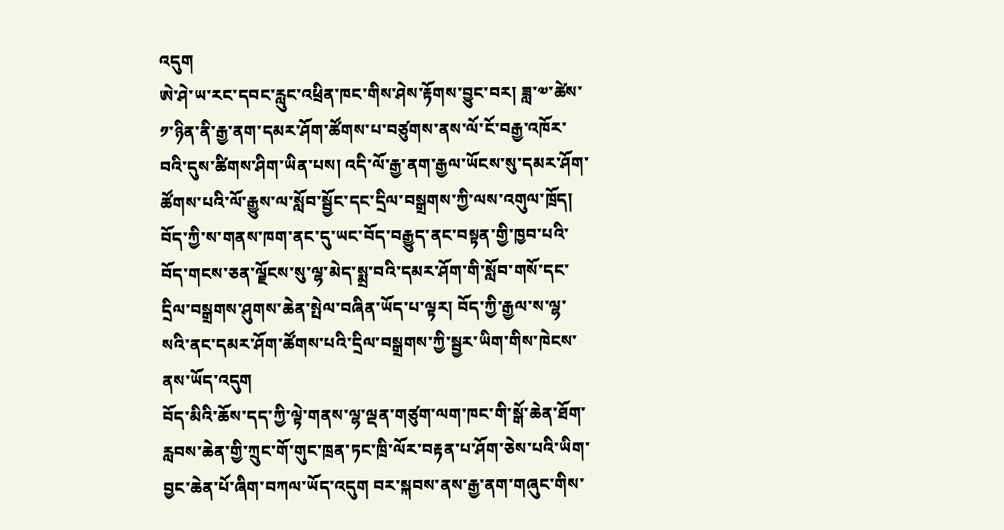འདུག
ཨེ་ཤེ་ཡ་རང་དབང་རླུང་འཕྲིན་ཁང་གིས་ཤེས་རྟོགས་བྱུང་བར། ཟླ་༧་ཚེས་༡་ཉིན་ནི་རྒྱ་ནག་དམར་ཤོག་ཚོགས་པ་བཙུགས་ནས་ལོ་ངོ་བརྒྱ་འཁོར་བའི་དུས་ཚིགས་ཤིག་ཡིན་པས། འདི་ལོ་རྒྱ་ནག་རྒྱལ་ཡོངས་སུ་དམར་ཤོག་ཚོགས་པའི་ལོ་རྒྱུས་ལ་སློབ་སྦྱོང་དང་དྲིལ་བསྒྲགས་ཀྱི་ལས་འགུལ་ཁྲོད། བོད་ཀྱི་ས་གནས་ཁག་ནང་དུ་ཡང་བོད་བརྒྱུད་ནང་བསྟན་གྱི་ཁྱབ་པའི་བོད་གངས་ཅན་ལྗོངས་སུ་ལྷ་མེད་སྨྲ་བའི་དམར་ཤོག་གི་སློབ་གསོ་དང་དྲིལ་བསྒྲགས་ཤུགས་ཆེན་སྤེལ་བཞིན་ཡོད་པ་ལྟར། བོད་ཀྱི་རྒྱལ་ས་ལྷ་སའི་ནང་དམར་ཤོག་ཚོགས་པའི་དྲིལ་བསྒྲགས་ཀྱི་སྦྱར་ཡིག་གིས་ཁེངས་ནས་ཡོད་འདུག
བོད་མིའི་ཆོས་དད་ཀྱི་ལྟེ་གནས་ལྷ་ལྡན་གཙུག་ལག་ཁང་གི་སྒོ་ཆེན་ཐོག་རླབས་ཆེན་གྱི་ཀྲུང་གོ་གུང་ཁྲན་ཏང་ཁྲི་ལོར་བརྟན་པ་ཤོག་ཅེས་པའི་ཡིག་བྱང་ཆེན་པོ་ཞིག་བཀལ་ཡོད་འདུག བར་སྐབས་ནས་རྒྱ་ནག་གཞུང་གིས་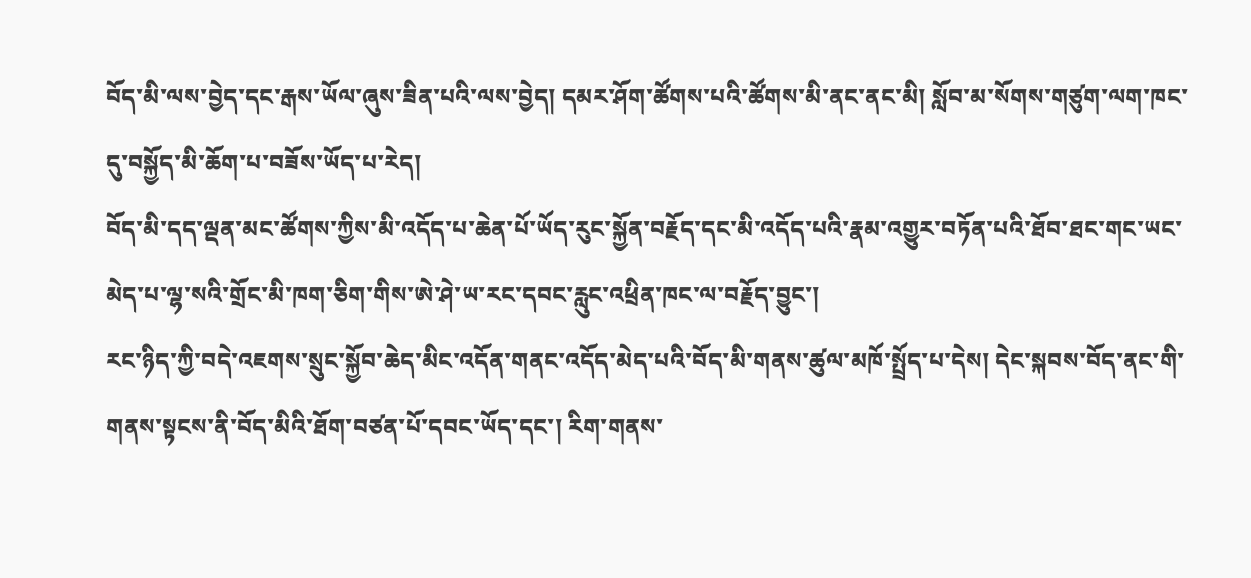བོད་མི་ལས་བྱེད་དང་རྒས་ཡོལ་ཞུས་ཟིན་པའི་ལས་བྱེད། དམར་ཤོག་ཚོགས་པའི་ཚོགས་མི་ནང་ནང་མི། སློབ་མ་སོགས་གཙུག་ལག་ཁང་དུ་བསྐྱོད་མི་ཆོག་པ་བཟོས་ཡོད་པ་རེད།
བོད་མི་དད་ལྡན་མང་ཚོགས་ཀྱིས་མི་འདོད་པ་ཆེན་པོ་ཡོད་རུང་སྐྱོན་བརྗོད་དང་མི་འདོད་པའི་རྣམ་འགྱུར་བཏོན་པའི་ཐོབ་ཐང་གང་ཡང་མེད་པ་ལྷ་སའི་གྲོང་མི་ཁག་ཅིག་གིས་ཨེ་ཤེ་ཡ་རང་དབང་རླུང་འཕྲིན་ཁང་ལ་བརྗོད་བྱུང་།
རང་ཉིད་ཀྱི་བདེ་འཇགས་སྲུང་སྐྱོབ་ཆེད་མིང་འདོན་གནང་འདོད་མེད་པའི་བོད་མི་གནས་ཚུལ་མཁོ་སྤྲོད་པ་དེས། དེང་སྐབས་བོད་ནང་གི་གནས་སྟངས་ནི་བོད་མིའི་ཐོག་བཙན་པོ་དབང་ཡོད་དང་། རིག་གནས་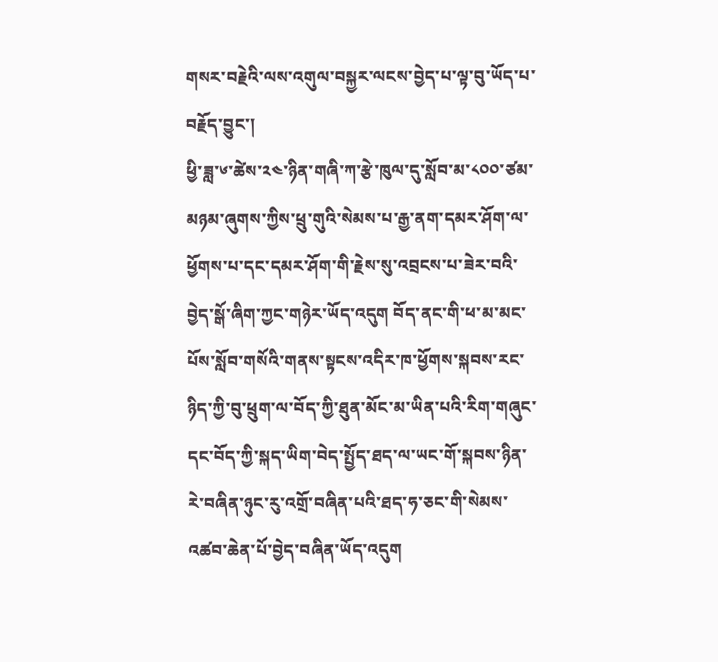གསར་བརྗེའི་ལས་འགུལ་བསྐྱར་ལངས་བྱེད་པ་ལྟ་བུ་ཡོད་པ་བརྗོད་བྱུང་།
ཕྱི་ཟླ་༦་ཚེས་༢༤་ཉིན་གཞི་ཀ་རྩེ་ཁུལ་དུ་སློབ་མ་༨༠༠་ཙམ་མཉམ་ཞུགས་ཀྱིས་ཕྲུ་གུའི་སེམས་པ་རྒྱ་ནག་དམར་ཤོག་ལ་ཕྱོགས་པ་དང་དམར་ཤོག་གི་རྗེས་སུ་འབྲངས་པ་ཟེར་བའི་བྱེད་སྒོ་ཞིག་ཀྱང་གཉེར་ཡོད་འདུག བོད་ནང་གི་ཕ་མ་མང་པོས་སློབ་གསོའི་གནས་སྟངས་འདིར་ཁ་ཕྱོགས་སྐབས་རང་ཉིད་ཀྱི་བུ་ཕྲུག་ལ་བོད་ཀྱི་ཐུན་མོང་མ་ཡིན་པའི་རིག་གཞུང་དང་བོད་ཀྱི་སྐད་ཡིག་བེད་སྤྱོད་ཐད་ལ་ཡང་གོ་སྐབས་ཉིན་རེ་བཞིན་ཉུང་རུ་འགྲོ་བཞིན་པའི་ཐད་ཧ་ཅང་གི་སེམས་འཚབ་ཆེན་པོ་བྱེད་བཞིན་ཡོད་འདུག